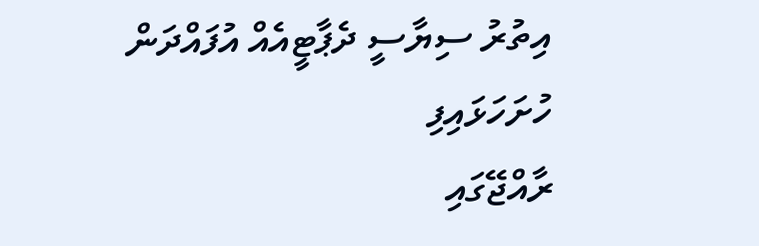އިތުރު ސިޔާސީ ދެޕާޓީއެއް އުފައްދަން ހުށަހަޅައިފި
ރާއްޖޭގައި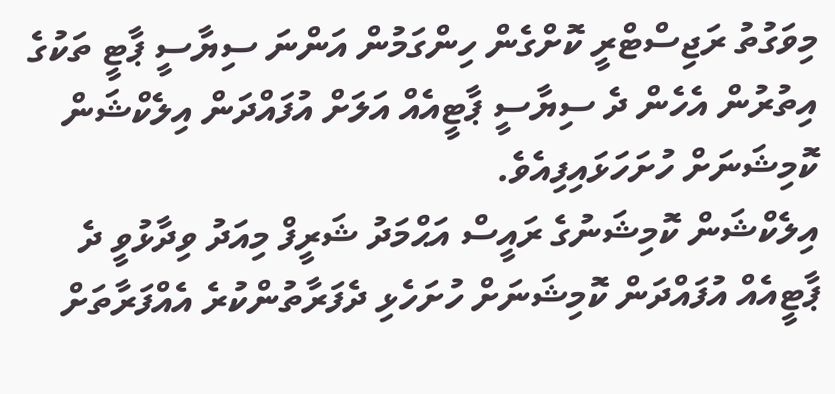މިވަގުތު ރަޖިސްޓްރީ ކޮށްގެން ހިންގަމުން އަންނަ ސިޔާސީ ޕާޓީ ތަކުގެ އިތުރުން އެހެން ދެ ސިޔާސީ ޕާޓީއެއް އަލަށް އުފައްދަން އިލެކްޝަން ކޮމިޝަނަށް ހުށަހަޅައިފިއެވެ.
އިލެކްޝަން ކޮމިޝަނުގެ ރައީސް އަޙްމަދު ޝަރީފް މިއަދު ވިދާޅުވީ ދެ ޕާޓީއެއް އުފައްދަން ކޮމިޝަނަށް ހުށަހެޅި ދެފަރާތުންކުރެ އެއްފަރާތަށް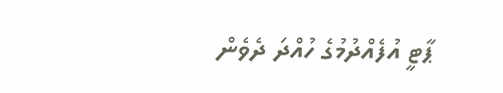ޕާޓީ އުފެއްދުމުގެ ހުއްދަ ދެވެން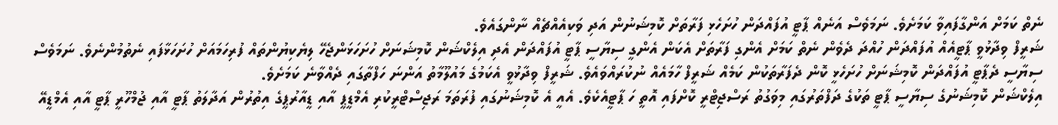ނެތް ކަމަށް އަންގާފައިވާ ކަމަށެވެ. ނަމަވެސް އަނެއް ޕާޓީ އުފައްދަން ހުށަހެޅި ފަރާތަށް ކޮމިޝަނުން އަދި ވަކިއެއްޗެއް ނާންގައެވެ.
ޝަރީފް ވިދާޅުވީ ޕާޓީއެއް އުފައްދަން ހުއްދަ ދެވެން ނެތް ކަމަށް އެންގި ފަރާތަށް އެކަން އެންގީ ސިޔާސީ ޕާޓީ އުފައްދަން އެދި އިލެކްޝަން ކޮމިޝަނަށް ހުށަހަޅަންޖެހޭ ލިޔެކިޔުންތައް ފުރިހަމައަށް ހުށަހަޅާފައި ނެތުމުންނެވެ. ނަމަވެސް ސިޔާސީ ދެޕާޓީ އުފައްދަން ކޮމިޝަނަށް ހުށަހެޅީ ކޮން ދެފަރާތަކުން ކަމެއް ޝަރީފް ހާމައެއް ނުކުރައްވައެވެ. ޝަރީފް ވިދާޅުވީ އެކަމުގެ މައުލޫމާތު އަންނަ ހަފްތާގައި ދެއްވާނެ ކަމަށެވެ.
އިލެކްޝަން ކޮމިޝަނުގެ ސިޔާސީ ޕާޓީ ތަކުގެ ދަފްތަރުގައި މިވަގުތު ރަސްޖިޓްރީ ކޮށްފައި އޮތީ ހަ ޕާޓީއެކެވެ. އެއީ އެ ކޮމިޝަނުގައި ފުރަތަމަ ރަޖިސްޓްރީކުރި އެމްޑީޕީ އާއި ޑީއާރުޕީގެ އިތުރުން އަދާލަތު ޕާޓީ އާއި ޖުމްހޫރީ ޕާޓީ އާއި އެމްޑީއޭ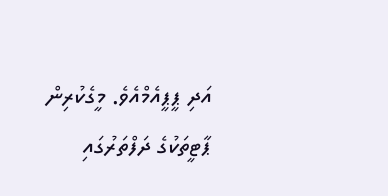އަދި ޕީޕީއެމްއެވެ. މީގެކުރިން ޕާޓީތަކުގެ ދަފްތަރުގައި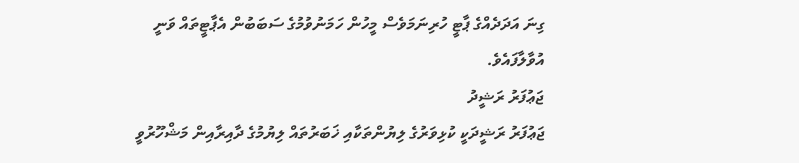ގިނަ އަދަދެއްގެ ޕާޓީ ހުރިނަމަވެސް މީހުން ހަމަނުވުމުގެ ސަބަބުން އެޕާޓީތައް ވަނީ އުވާލާފައެވެ.
ޖަޢުފަރު ރަޝީދު
ޖަޢުފަރު ރަޝީދަކީ ކުޅިވަރުގެ ލިޔުންތަކާއި ޚަބަރުތައް ލިޔުމުގެ ދާއިރާއިން މަޝްހޫރުވީ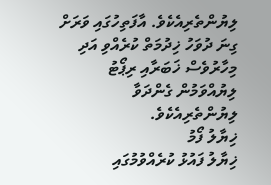ލިޔުންތެރިއެކެވެ. އާފަތިހުގައި ވަރަށް ގިނަ ދުވަހު ޚިދުމަތް ކުރެއްވި އަދި މިހާރުވެސް ޚަބަރާއި ރިޕޯޓު ލިޔުއްވަމުން ގެންދަވާ ލިޔުންތެރިއެކެވެ.
ޚިޔާލު ފޯމު
ޚިޔާލު ފައުޅު ކުރެއްވުމުގައި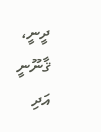ދީނީ، ޤާނޫނީ އަދި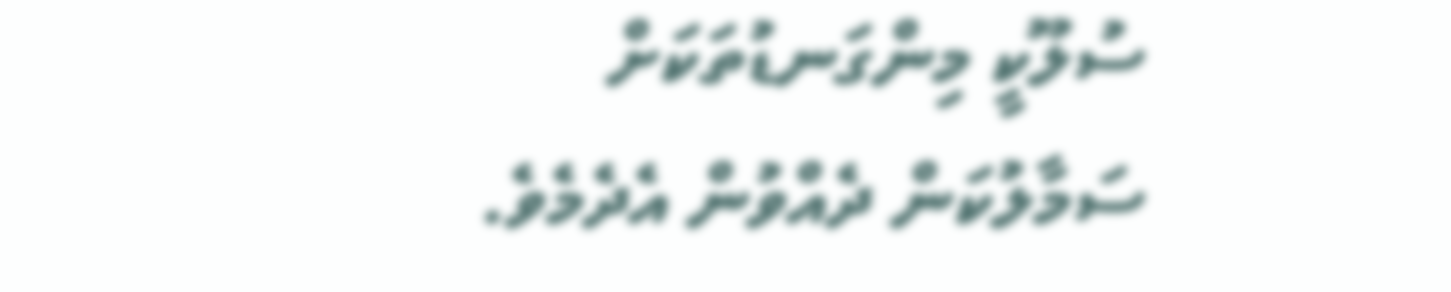ސުލޫކީ މިންގަނޑުތަކަށް ސަމާލުކަން ދެއްވުން އެދެމެވެ.